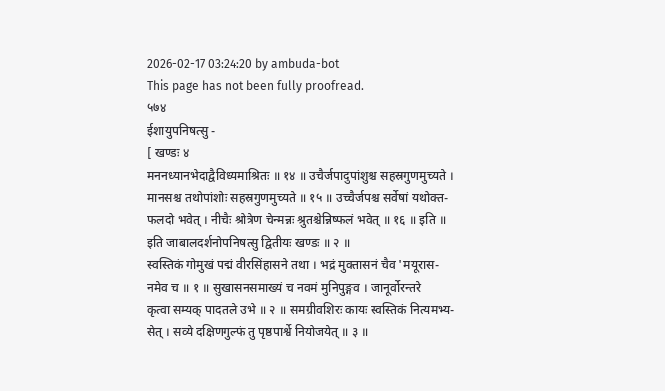2026-02-17 03:24:20 by ambuda-bot
This page has not been fully proofread.
५७४
ईशायुपनिषत्सु -
[ खण्डः ४
मननध्यानभेदाद्वैविध्यमाश्रितः ॥ १४ ॥ उचैर्जपादुपांशुश्च सहस्रगुणमुच्यते ।
मानसश्च तथोपांशोः सहस्रगुणमुच्यते ॥ १५ ॥ उच्चैर्जपश्च सर्वेषां यथोक्त-
फलदो भवेत् । नीचैः श्रोत्रेण चेन्मन्नः श्रुतश्चेन्निष्फलं भवेत् ॥ १६ ॥ इति ॥
इति जाबालदर्शनोपनिषत्सु द्वितीयः खण्डः ॥ २ ॥
स्वस्तिकं गोमुखं पद्मं वीरसिंहासने तथा । भद्रं मुक्तासनं चैव 'मयूरास-
नमेव च ॥ १ ॥ सुखासनसमाख्यं च नवमं मुनिपुङ्गव । जानूर्वोरन्तरे
कृत्वा सम्यक् पादतले उभे ॥ २ ॥ समग्रीवशिरः कायः स्वस्तिकं नित्यमभ्य-
सेत् । सव्ये दक्षिणगुल्फं तु पृष्ठपार्श्वे नियोजयेत् ॥ ३ ॥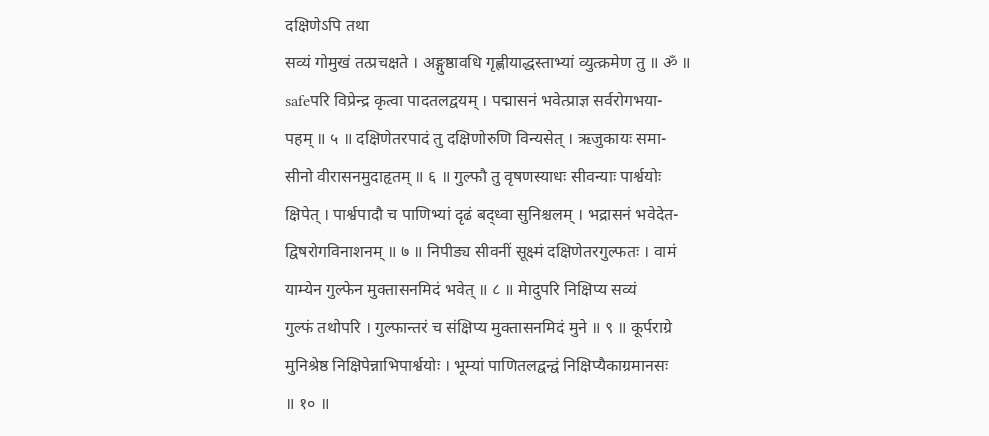दक्षिणेऽपि तथा
सव्यं गोमुखं तत्प्रचक्षते । अङ्गुष्ठावधि गृह्णीयाद्धस्ताभ्यां व्युत्क्रमेण तु ॥ ॐ ॥
safeपरि विप्रेन्द्र कृत्वा पादतलद्वयम् । पद्मासनं भवेत्प्राज्ञ सर्वरोगभया-
पहम् ॥ ५ ॥ दक्षिणेतरपादं तु दक्षिणोरुणि विन्यसेत् । ऋजुकायः समा-
सीनो वीरासनमुदाहृतम् ॥ ६ ॥ गुल्फौ तु वृषणस्याधः सीवन्याः पार्श्वयोः
क्षिपेत् । पार्श्वपादौ च पाणिभ्यां दृढं बद्ध्वा सुनिश्चलम् । भद्रासनं भवेदेत-
द्विषरोगविनाशनम् ॥ ७ ॥ निपीड्य सीवनीं सूक्ष्मं दक्षिणेतरगुल्फतः । वामं
याम्येन गुल्फेन मुक्तासनमिदं भवेत् ॥ ८ ॥ मेादुपरि निक्षिप्य सव्यं
गुल्फं तथोपरि । गुल्फान्तरं च संक्षिप्य मुक्तासनमिदं मुने ॥ ९ ॥ कूर्पराग्रे
मुनिश्रेष्ठ निक्षिपेन्नाभिपार्श्वयोः । भूम्यां पाणितलद्वन्द्वं निक्षिप्यैकाग्रमानसः
॥ १० ॥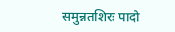समुन्नतशिरः पादो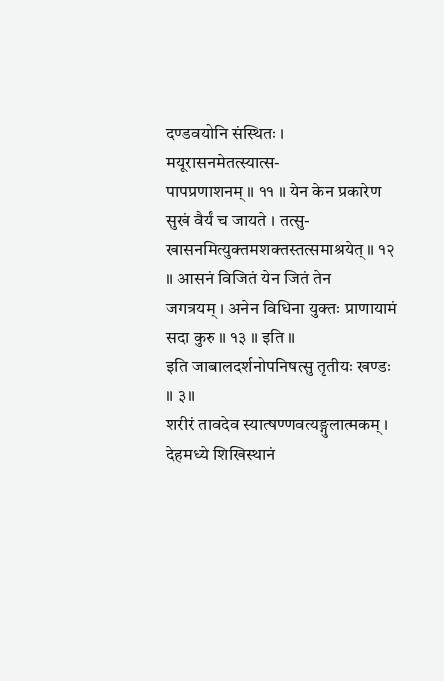दण्डवयोनि संस्थितः । मयूरासनमेतत्स्यात्स-
पापप्रणाशनम् ॥ ११ ॥ येन केन प्रकारेण सुखं वैर्यं च जायते । तत्सु-
खासनमित्युक्तमशक्तस्तत्समाश्रयेत् ॥ १२ ॥ आसनं विजितं येन जितं तेन
जगत्रयम् । अनेन विधिना युक्तः प्राणायामं सदा कुरु ॥ १३ ॥ इति ॥
इति जाबालदर्शनोपनिषत्सु तृतीयः खण्डः ॥ ३॥
शरीरं तावदेव स्यात्षण्णवत्यङ्गुलात्मकम् । देहमध्ये शिखिस्थानं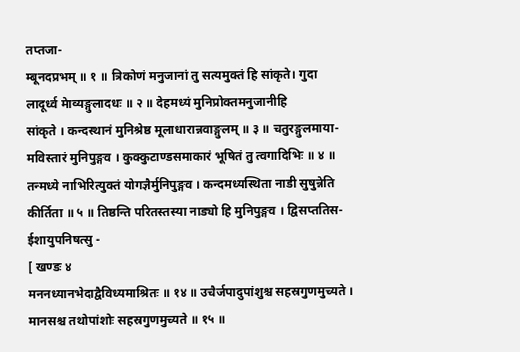तप्तजा-
म्बूनदप्रभम् ॥ १ ॥ त्रिकोणं मनुजानां तु सत्यमुक्तं हि सांकृते। गुदा
लादूर्ध्व मेाव्यङ्गुलादधः ॥ २ ॥ देहमध्यं मुनिप्रोक्तमनुजानीहि
सांकृते । कन्दस्थानं मुनिश्रेष्ठ मूलाधारान्नवाङ्गुलम् ॥ ३ ॥ चतुरङ्गुलमाया-
मविस्तारं मुनिपुङ्गव । कुक्कुटाण्डसमाकारं भूषितं तु त्वगादिभिः ॥ ४ ॥
तन्मध्ये नाभिरित्युक्तं योगज्ञैर्मुनिपुङ्गव । कन्दमध्यस्थिता नाडी सुषुन्नेति
कीर्तिता ॥ ५ ॥ तिष्ठन्ति परितस्तस्या नाड्यो हि मुनिपुङ्गव । द्विसप्ततिस-
ईशायुपनिषत्सु -
[ खण्डः ४
मननध्यानभेदाद्वैविध्यमाश्रितः ॥ १४ ॥ उचैर्जपादुपांशुश्च सहस्रगुणमुच्यते ।
मानसश्च तथोपांशोः सहस्रगुणमुच्यते ॥ १५ ॥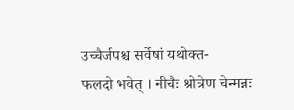उच्चैर्जपश्च सर्वेषां यथोक्त-
फलदो भवेत् । नीचैः श्रोत्रेण चेन्मन्नः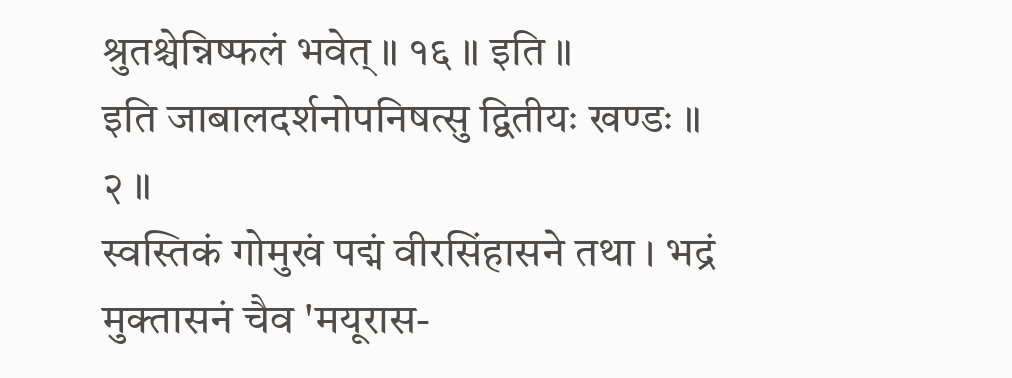श्रुतश्चेन्निष्फलं भवेत् ॥ १६ ॥ इति ॥
इति जाबालदर्शनोपनिषत्सु द्वितीयः खण्डः ॥ २ ॥
स्वस्तिकं गोमुखं पद्मं वीरसिंहासने तथा । भद्रं मुक्तासनं चैव 'मयूरास-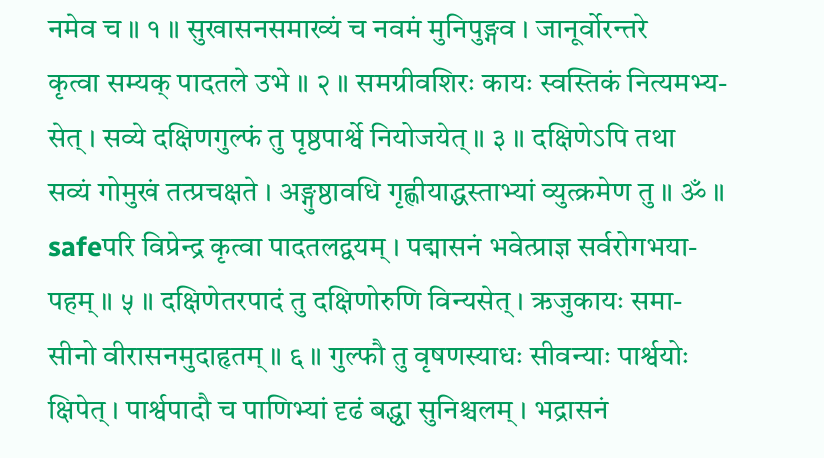नमेव च ॥ १ ॥ सुखासनसमाख्यं च नवमं मुनिपुङ्गव । जानूर्वोरन्तरे
कृत्वा सम्यक् पादतले उभे ॥ २ ॥ समग्रीवशिरः कायः स्वस्तिकं नित्यमभ्य-
सेत् । सव्ये दक्षिणगुल्फं तु पृष्ठपार्श्वे नियोजयेत् ॥ ३ ॥ दक्षिणेऽपि तथा
सव्यं गोमुखं तत्प्रचक्षते । अङ्गुष्ठावधि गृह्णीयाद्धस्ताभ्यां व्युत्क्रमेण तु ॥ ॐ ॥
safeपरि विप्रेन्द्र कृत्वा पादतलद्वयम् । पद्मासनं भवेत्प्राज्ञ सर्वरोगभया-
पहम् ॥ ५ ॥ दक्षिणेतरपादं तु दक्षिणोरुणि विन्यसेत् । ऋजुकायः समा-
सीनो वीरासनमुदाहृतम् ॥ ६ ॥ गुल्फौ तु वृषणस्याधः सीवन्याः पार्श्वयोः
क्षिपेत् । पार्श्वपादौ च पाणिभ्यां दृढं बद्ध्वा सुनिश्चलम् । भद्रासनं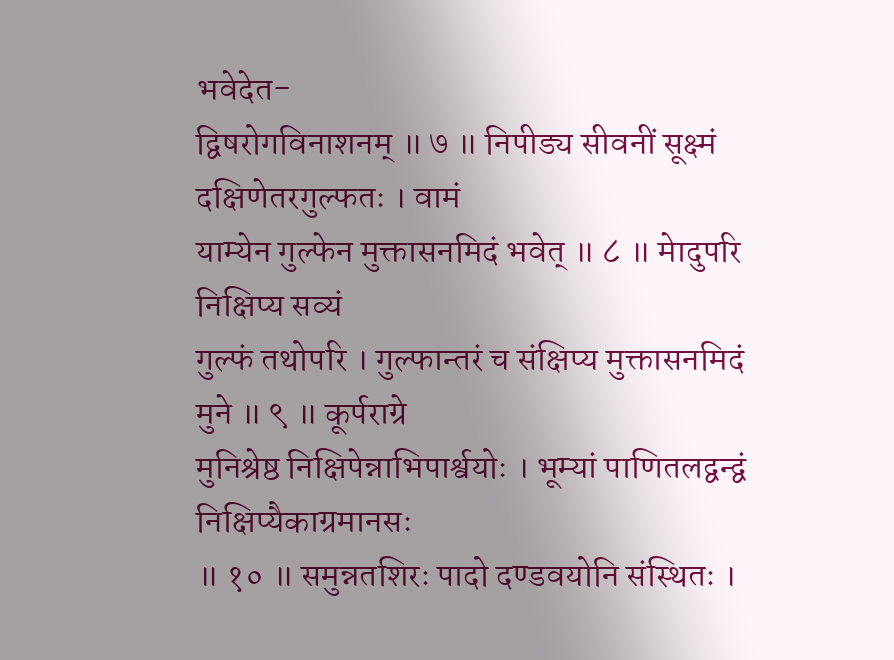भवेदेत-
द्विषरोगविनाशनम् ॥ ७ ॥ निपीड्य सीवनीं सूक्ष्मं दक्षिणेतरगुल्फतः । वामं
याम्येन गुल्फेन मुक्तासनमिदं भवेत् ॥ ८ ॥ मेादुपरि निक्षिप्य सव्यं
गुल्फं तथोपरि । गुल्फान्तरं च संक्षिप्य मुक्तासनमिदं मुने ॥ ९ ॥ कूर्पराग्रे
मुनिश्रेष्ठ निक्षिपेन्नाभिपार्श्वयोः । भूम्यां पाणितलद्वन्द्वं निक्षिप्यैकाग्रमानसः
॥ १० ॥ समुन्नतशिरः पादो दण्डवयोनि संस्थितः ।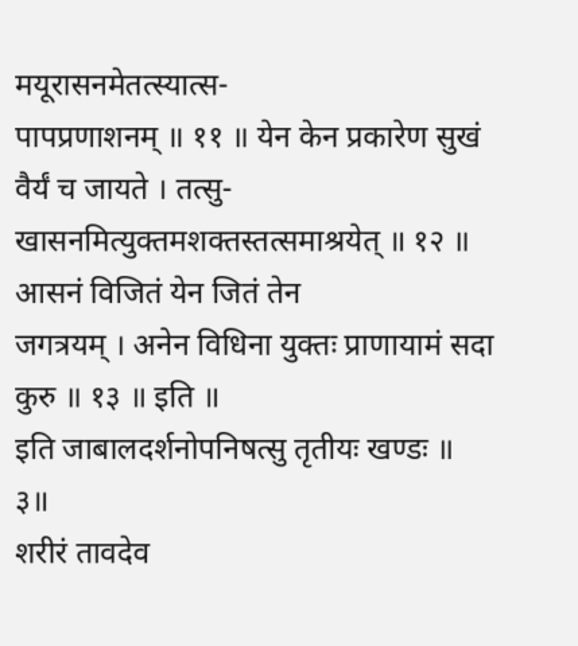मयूरासनमेतत्स्यात्स-
पापप्रणाशनम् ॥ ११ ॥ येन केन प्रकारेण सुखं वैर्यं च जायते । तत्सु-
खासनमित्युक्तमशक्तस्तत्समाश्रयेत् ॥ १२ ॥ आसनं विजितं येन जितं तेन
जगत्रयम् । अनेन विधिना युक्तः प्राणायामं सदा कुरु ॥ १३ ॥ इति ॥
इति जाबालदर्शनोपनिषत्सु तृतीयः खण्डः ॥ ३॥
शरीरं तावदेव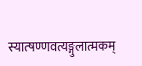स्यात्षण्णवत्यङ्गुलात्मकम्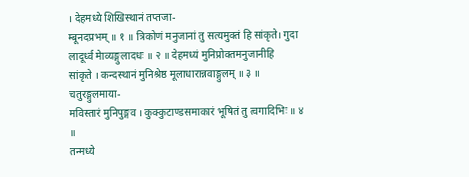। देहमध्ये शिखिस्थानं तप्तजा-
म्बूनदप्रभम् ॥ १ ॥ त्रिकोणं मनुजानां तु सत्यमुक्तं हि सांकृते। गुदा
लादूर्ध्व मेाव्यङ्गुलादधः ॥ २ ॥ देहमध्यं मुनिप्रोक्तमनुजानीहि
सांकृते । कन्दस्थानं मुनिश्रेष्ठ मूलाधारान्नवाङ्गुलम् ॥ ३ ॥ चतुरङ्गुलमाया-
मविस्तारं मुनिपुङ्गव । कुक्कुटाण्डसमाकारं भूषितं तु त्वगादिभिः ॥ ४ ॥
तन्मध्ये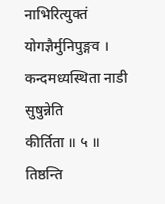नाभिरित्युक्तं योगज्ञैर्मुनिपुङ्गव । कन्दमध्यस्थिता नाडी सुषुन्नेति
कीर्तिता ॥ ५ ॥ तिष्ठन्ति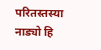परितस्तस्या नाड्यो हि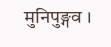मुनिपुङ्गव ।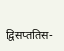द्विसप्ततिस-